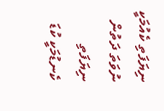ނިޔަފަތި ކެއުމަކީ ނުވަތަ ދަތުން ނިޔަފަތި ކެނޑުމަކީ ކުޑަ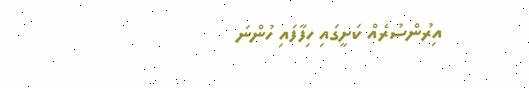އިރުންސުރެއް ކަށީގައި ހިފާފައި ހުންނަ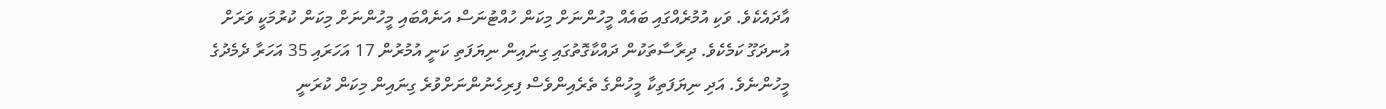އާދައެކެވެ. ވަކި އުމުރެއްގައި ބައެއް މީހުންނަށް މިކަން ހުއްޓުނަސް އަނެއްބައި މީހުންނަށް މިކަން ކުރުމަކީ ވަރަށް އުނދަގޫ ކަމެކެވެ. ދިރާސާތަކުން ދައްކާގޮތުގައި ގިނައިން ނިޔަފަތި ކަނީ އުމުރުން 17 އަހަރައި 35 އަހަރާ ދެމެދުގެ މީހުންނެވެ. އަދި ނިޔަފަތިކާ މީހުންގެ ތެރެއިންވެސް ފިރިހެނުންނަށްވުރެ ގިނައިން މިކަން ކުރަނީ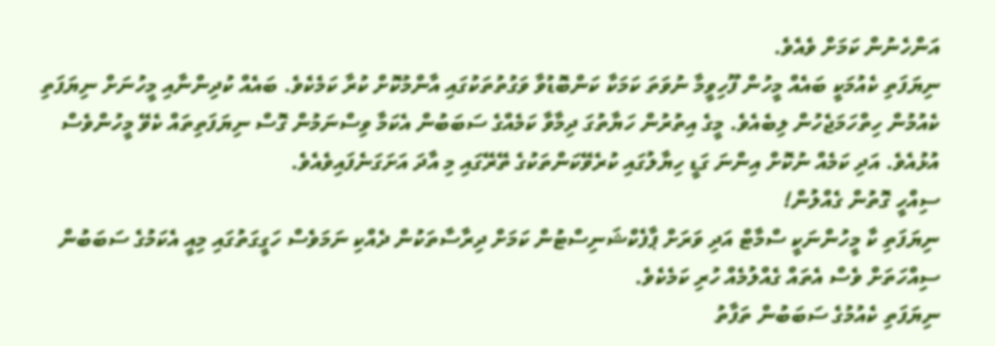އަންހެނުން ކަމަށް ވެއެވެ.
ނިޔަފަތި ކެއުމަކީ ބައެއް މީހުން ފޫހިވީމާ ނުވަތަ ކަމަކާ ކަންބޮޑުވާ ވަގުތުތަކުގައި އާންމުކޮށް ކުރާ ކަމެކެވެ. ބައެއް ކުދިންނާއި މީހުނަށް ނިޔަފަތި ކެއުމުން ހިތްހަމަޖެހުން ލިބެއެވެ. މީގެ އިތުރުން ހަޔާތުގަ ދިމާވާ ކަމެއްގެ ސަބަބުން އެކަމާ ވިސްނަމުން ގޮސް ނިޔަފަތިތައް ކެވޭ މީހުންވެސް އުޅުއެވެ. އަދި ކަމެއް ނުކޮށް އިންނަ ގަޑީ ހިޔާލުގައި ކުރެވޭކަންތަކުގެ ތޭރޭގައި މި އާދަ އަށަގަނެފައިވެއެވެ.
ސިއްހީ ގޮތުން ގެއްލުން!
ނިޔަފަތި ކާ މީހުންނަކީ ސްމާޓް އަދި ވަރަށް ޕާފެކްޝަނިސްޓުން ކަމަށް ދިރާސާތަކުން ދެއްކި ނަމަވެސް ހަގީގަތުގައި މިއީ އެކަމުގެ ސަބަބުން ސިއްހަތަށް ވެސް އެތައް ގެއްލުމެއް ހުރި ކަމެކެވެ.
ނިޔަފަތި ކެއުމުގެ ސަބަބުން ތަފާތު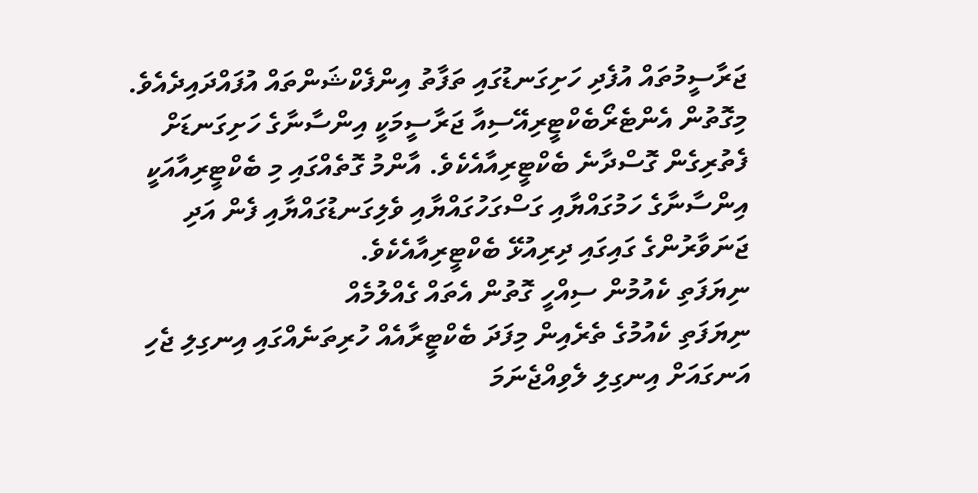ޖަރާސީމުތައް އުފެދި ހަށިގަނޑުގައި ތަފާތު އިންފެކްޝަންތައް އުފައްދައިދެއެވެ. މިގޮތުން އެންޓެރޯބެކްޓީރިއޭސިއާ ޖަރާސީމަކީ އިންސާނާގެ ހަށިގަނޑަށް ފެތުރިގެން ގޮސްދާނެ ބެކްޓީރިއާއެކެވެ. އާންމު ގޮތެއްގައި މި ބެކްޓީރިއާއަކީ އިންސާނާގެ ހަމުގައްޔާއި ގަސްގަހުގައްޔާއި ވެލިގަނޑުގައްޔާއި ފެން އަދި ޖަނަވާރުންގެ ގައިގައި ދިރިއުޅޭ ބެކްޓީރިއާއެކެވެ.
ނިޔަފަތި ކެއުމުން ސިއްހީ ގޮތުން އެތައް ގެއްލުމެއް
ނިޔަފަތި ކެއުމުގެ ތެރެއިން މިފަދަ ބެކްޓީރާއެއް ހުރިތަނެއްގައި އިނގިލި ޖެހި އަނގައަށް އިނގިލި ލެވިއްޖެނަމަ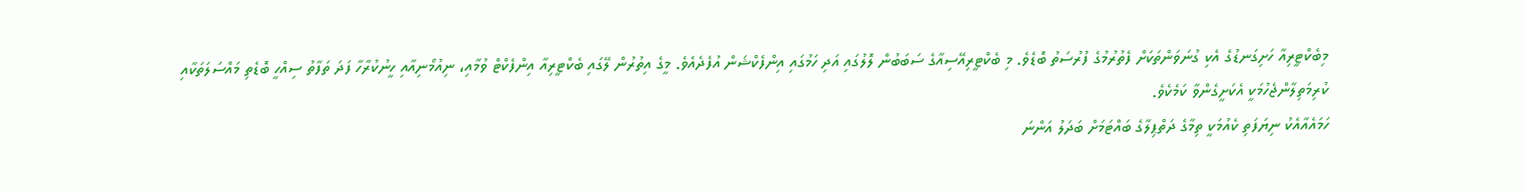މިބެކްޓީރިއާ ހަށިގަނޑުގެ އެކި ގުނަވަންތަކަށް ފެތުރުމުގެ ފުރުސަތު ބޮޑެވެ. މި ބެކްޓީރިއޭސިއާގެ ސަބަބުން ލޮލުގައި އަދި ހަމުގައި އިންފެކްޝަން އުފެދެއެވެ. މީގެ އިތުރުން ލޭގައި ބެކްޓީރިއާ އިންފެކްޓް ވުމާއި، ނިއުމޯނިއާއި ހީނުކުރާހާ ފަދަ ތަފާތު ސިއްހީ ބޮޑެތި މައްސަލަތަކާއި ކުރިމަތިލާންޖެހުމަކީ އެކަށީގެންވާ ކަމެކެވެ.
ހަމައެއާއެކު ނިޔަފަތި ކެއުމަކީ ތިމާގެ ދަތްޕިލާގެ ބައްޓަމަށް ބަދަލު އަންނަ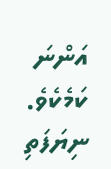އަންނަ ކަމެކެވެ.
ނިޔަފަތި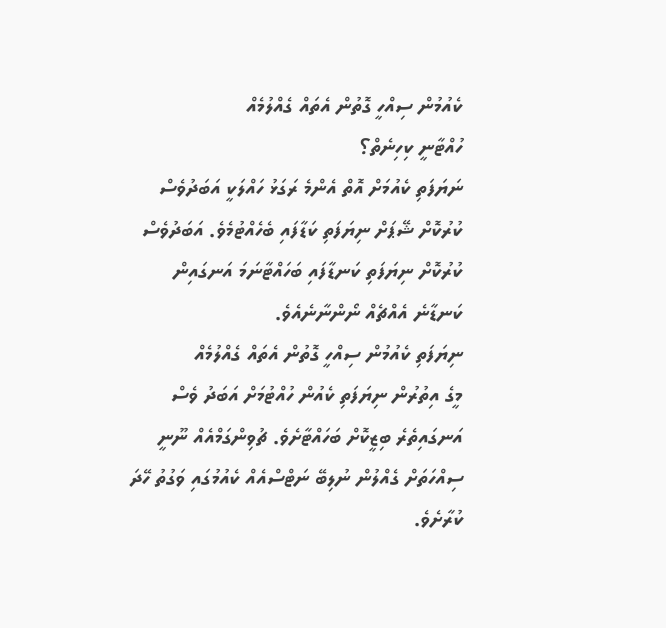ކެއުމުން ސިއްހީ ގޮތުން އެތައް ގެއްލުމެއް
ހުއްޓާނީ ކިހިނެތް؟
ނަޔަފަތި ކެއުމަށް އޮތް އެންމެ ރަގަޅު ހައްލަކީ އަބަދުވެސް ކުރުކޮށް ޝޭޕަށް ނިޔަފަތި ކަޑާފައި ބެހެއްޓުމެވެ. އަބަދުވެސް ކުރުކޮށް ނިޔަފަތި ކަނޑާފައި ބަހައްޓާނަމަ އަނގައިން ކަނޑާނެ އެއްޗެއް ނޯންނާނެއެވެ.
ނިޔަފަތި ކެއުމުން ސިއްހީ ގޮތުން އެތައް ގެއްލުމެއް
މީގެ އިތުރުން ނިޔަފަތި ކެއުން ހުއްޓުމަށް އަބަދު ވެސް އަނގައިތެރެ ބިޒީކޮށް ބަހައްޓާށެވެ. ޗުވިންގަމްއެއް ނޫނީ ސިއްހަތަށް ގެއްލުން ނުލިބޭ ނަޓްސްއެއް ކެއުމުގައި ވަގުތު ހޭދަ ކުރާށެވެ.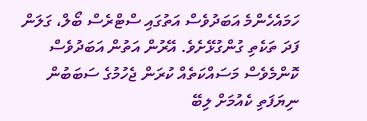ހަމައެހެންމެ އަބަދުވެސް އަތުގައި ސްޓްރެސް ބޯލް، ގަލަން ފަދަ ތަކެތި ގުންގުޅޭށެވެ. އޭރުން އަތުން އަބަދުވެސް ކޮންމެވެސް މަސައްކަތެއް ކުރަން ޖެހުމުގެ ސަބަބުން ނިޔަފަތި ކެއުމަށް ލިބޭ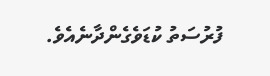ފުރުސަތު ކުޑަވެގެންދާނެއެވެ.